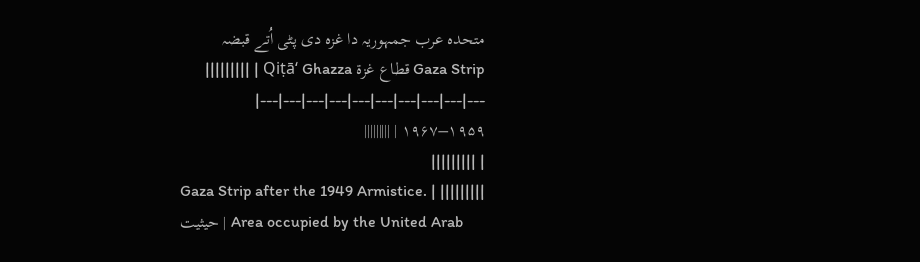متحدہ عرب جمہوریہ دا غزہ دی پٹی اُتے قبضہ
Gaza Strip قطاع غزة Qiṭā‘ Ghazza | |||||||||
---|---|---|---|---|---|---|---|---|---|
۱۹۵۹–۱۹۶۷ | |||||||||
| |||||||||
Gaza Strip after the 1949 Armistice. | |||||||||
حیثیت | Area occupied by the United Arab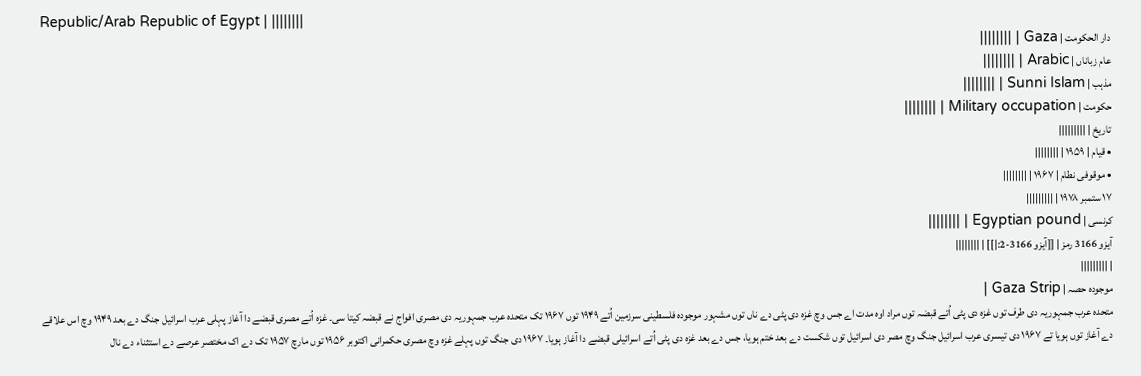Republic/Arab Republic of Egypt | ||||||||
دار الحکومت | Gaza | ||||||||
عام زباناں | Arabic | ||||||||
مذہب | Sunni Islam | ||||||||
حکومت | Military occupation | ||||||||
تاریخ | |||||||||
• قیام | ۱۹۵۹ | ||||||||
• موقوفی نطام | ۱۹۶۷ | ||||||||
۱۷ ستمبر ۱۹۷۸ | |||||||||
کرنسی | Egyptian pound | ||||||||
آیزو 3166 رمز | [[آیزو 3166-2:|]] | ||||||||
| |||||||||
موجودہ حصہ | Gaza Strip |
متحدہ عرب جمہوریہ دی طرف توں غزہ دی پٹی اُتے قبضہ توں مراد اوہ مدت اے جس وچ غزہ دی پٹی دے ناں توں مشہور موجودہ فلسطینی سرزمین اُتے ۱۹۴۹ توں ۱۹۶۷ تک متحدہ عرب جمہوریہ دی مصری افواج نے قبضہ کيتا سی۔ غزہ اُتے مصری قبضے دا آغاز پہلی عرب اسرائیل جنگ دے بعد ۱۹۴۹ وچ اس علاقے دے آغاز توں ہويا تے ۱۹۶۷ دی تیسری عرب اسرائیل جنگ وچ مصر دی اسرائیل توں شکست دے بعد ختم ہويا، جس دے بعد غزہ دی پٹی اُتے اسرائیلی قبضے دا آغاز ہويا۔ ۱۹۶۷ دی جنگ توں پہلے غزہ وچ مصری حکمرانی اکتوبر ۱۹۵۶ توں مارچ ۱۹۵۷ تک دے اک مختصر عرصے دے استثناء دے نال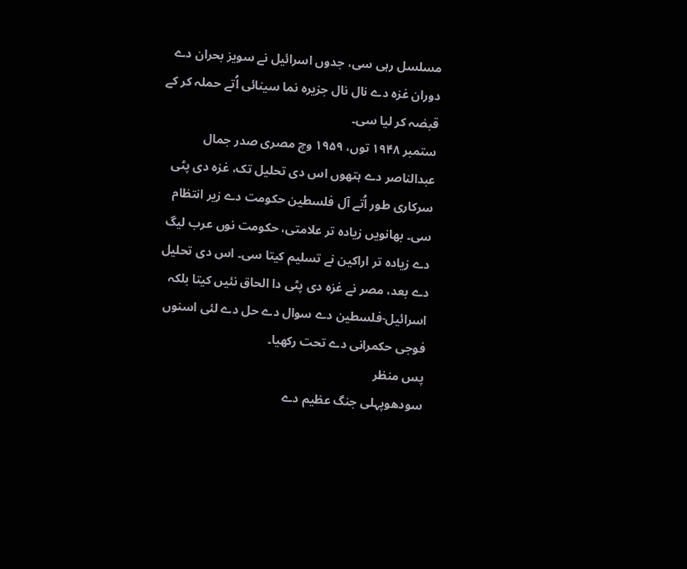مسلسل رہی سی، جدوں اسرائیل نے سویز بحران دے دوران غزہ دے نال نال جزیرہ نما سینائی اُتے حملہ کر کے قبضہ کر ليا سی۔
ستمبر ۱۹۴۸ توں، ۱۹۵۹ وچ مصری صدر جمال عبدالناصر دے ہتھوں اس دی تحلیل تک، غزہ دی پٹی سرکاری طور اُتے آل فلسطین حکومت دے زیر انتظام سی۔ بھانويں زیادہ تر علامتی، حکومت نوں عرب لیگ دے زیادہ تر اراکین نے تسلیم کيتا سی۔ اس دی تحلیل دے بعد، مصر نے غزہ دی پٹی دا الحاق نئيں کيتا بلکہ اسرائیل-فلسطین دے سوال دے حل دے لئی اسنوں فوجی حکمرانی دے تحت رکھیا۔
پس منظر
سودھوپہلی جنگ عظیم دے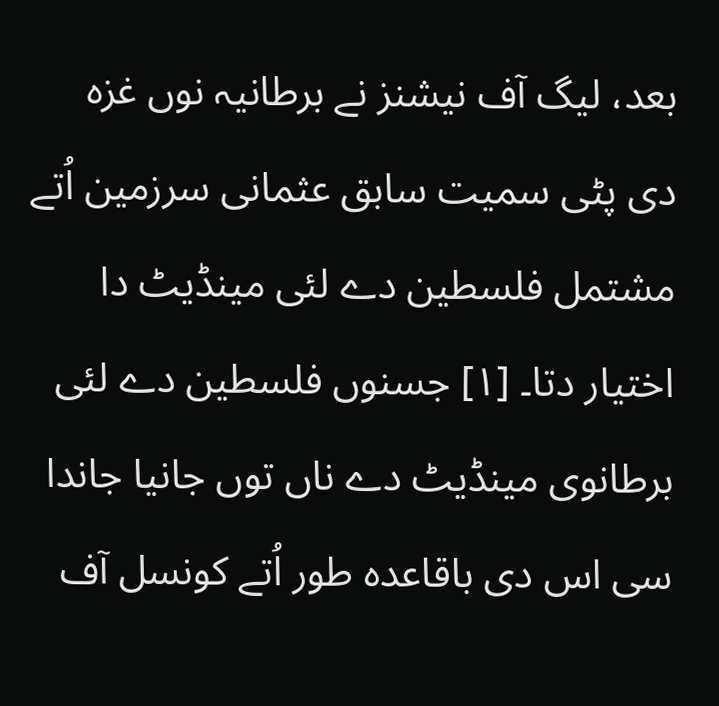بعد، لیگ آف نیشنز نے برطانیہ نوں غزہ دی پٹی سمیت سابق عثمانی سرزمین اُتے مشتمل فلسطین دے لئی مینڈیٹ دا اختیار دتا۔ [۱] جسنوں فلسطین دے لئی برطانوی مینڈیٹ دے ناں توں جانیا جاندا سی اس دی باقاعدہ طور اُتے کونسل آف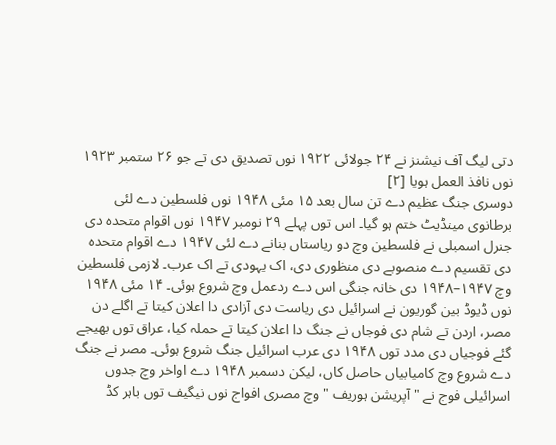دتی لیگ آف نیشنز نے ۲۴ جولائی ۱۹۲۲ نوں تصدیق دی تے جو ۲۶ ستمبر ۱۹۲۳ نوں نافذ العمل ہويا [۲]
دوسری جنگ عظیم دے تن سال بعد ۱۵ مئی ۱۹۴۸ نوں فلسطین دے لئی برطانوی مینڈیٹ ختم ہو گیا۔ اس توں پہلے ۲۹ نومبر ۱۹۴۷ نوں اقوام متحدہ دی جنرل اسمبلی نے فلسطین وچ دو ریاستاں بنانے دے لئی ۱۹۴۷ دے اقوام متحدہ دی تقسیم دے منصوبے دی منظوری دی، اک یہودی تے اک عرب۔ لازمی فلسطین وچ ۱۹۴۷–۱۹۴۸ دی خانہ جنگی اس دے ردعمل وچ شروع ہوئی۔ ۱۴ مئی ۱۹۴۸ نوں ڈیوڈ بین گوریون نے اسرائیل دی ریاست دی آزادی دا اعلان کيتا تے اگلے دن مصر، اردن تے شام دی فوجاں نے جنگ دا اعلان کيتا تے حملہ کیا، عراق توں بھیجے گئے فوجیاں دی مدد توں ۱۹۴۸ دی عرب اسرائیل جنگ شروع ہوئی۔ مصر نے جنگ دے شروع وچ کامیابیاں حاصل کاں، لیکن دسمبر ۱۹۴۸ دے اواخر وچ جدوں اسرائیلی فوج نے " آپریشن ہوریف " وچ مصری افواج نوں نیگیف توں باہر کڈ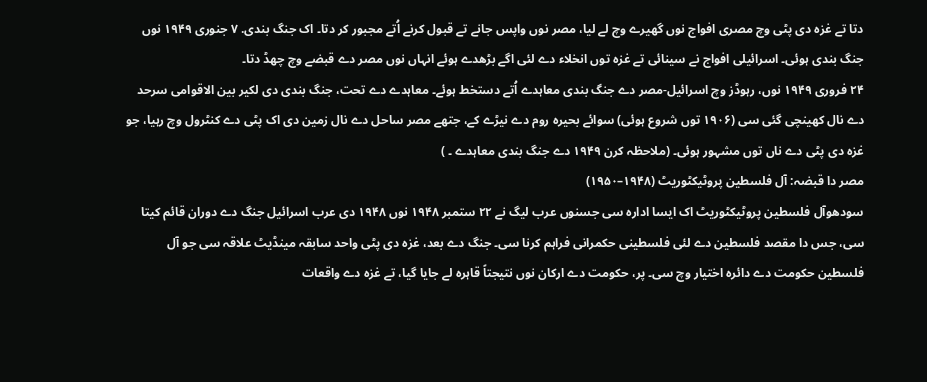دتا تے غزہ دی پٹی وچ مصری افواج نوں گھیرے وچ لے لیا، مصر نوں واپس جانے تے قبول کرنے اُتے مجبور کر دتا۔ اک جنگ بندی. ۷ جنوری ۱۹۴۹ نوں جنگ بندی ہوئی۔ اسرائیلی افواج نے سینائی تے غزہ توں انخلاء دے لئی اگے بڑھدے ہوئے انہاں نوں مصر دے قبضے وچ چھڈ دتا۔
۲۴ فروری ۱۹۴۹ نوں، رہوڈز وچ اسرائیل-مصر دے جنگ بندی معاہدے اُتے دستخط ہوئے۔ معاہدے دے تحت، جنگ بندی دی لکیر بین الاقوامی سرحد دے نال کھینچی گئی سی (۱۹۰۶ توں شروع ہوئی) سوائے بحیرہ روم دے نیڑے کے، جتھے مصر ساحل دے نال زمین دی اک پٹی دے کنٹرول وچ رہیا، جو غزہ دی پٹی دے ناں توں مشہور ہوئی۔ (ملاحظہ کرن ۱۹۴۹ دے جنگ بندی معاہدے ۔ )
مصر دا قبضہ: آل فلسطین پروٹیکٹوریٹ (۱۹۴۸–۱۹۵۰)
سودھوآل فلسطین پروٹیکٹوریٹ اک ایسا ادارہ سی جسنوں عرب لیگ نے ۲۲ ستمبر ۱۹۴۸ نوں ۱۹۴۸ دی عرب اسرائیل جنگ دے دوران قائم کيتا سی، جس دا مقصد فلسطین دے لئی فلسطینی حکمرانی فراہم کرنا سی۔ جنگ دے بعد، غزہ دی پٹی واحد سابقہ مینڈیٹ علاقہ سی جو آل فلسطین حکومت دے دائرہ اختیار وچ سی۔ پر، حکومت دے ارکان نوں نتیجتاً قاہرہ لے جایا گیا، تے غزہ دے واقعات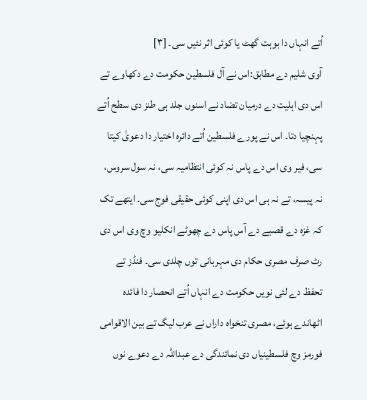اُتے انہاں دا بوہت گھٹ یا کوئی اثر نئيں سی۔ [۳]
آوی شلیم دے مطابق:اس نے آل فلسطین حکومت دے دکھاوے تے اس دی اہلیت دے درمیان تضاد نے اسنوں جلد ہی طنز دی سطح اُتے پہنچیا دتا۔ اس نے پورے فلسطین اُتے دائرہ اختیار دا دعویٰ کيتا سی، فیر وی اس دے پاس نہ کوئی انتظامیہ سی، نہ سول سروس، نہ پیسہ، تے نہ ہی اس دی اپنی کوئی حقیقی فوج سی۔ ایتھے تک کہ غزہ دے قصبے دے آس پاس دے چھوٹے انکلیو وچ وی اس دی رٹ صرف مصری حکام دی مہربانی توں چلدی سی۔ فنڈز تے تحفظ دے لئی نويں حکومت دے انہاں اُتے انحصار دا فائدہ اٹھاندے ہوئے، مصری تنخواہ داراں نے عرب لیگ تے بین الاقوامی فورمز وچ فلسطینیاں دی نمائندگی دے عبداللہ دے دعوے نوں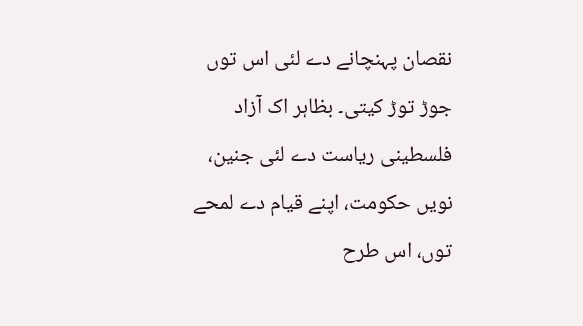نقصان پہنچانے دے لئی اس توں جوڑ توڑ کيتی۔ بظاہر اک آزاد فلسطینی ریاست دے لئی جنین، نويں حکومت، اپنے قیام دے لمحے توں، اس طرح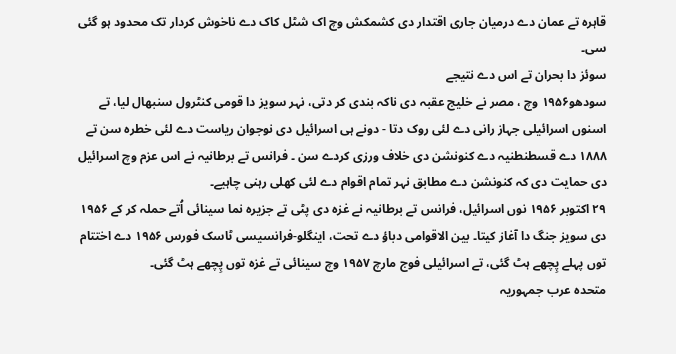قاہرہ تے عمان دے درمیان جاری اقتدار دی کشمکش وچ اک شٹل کاک دے ناخوش کردار تک محدود ہو گئی سی۔
سوئز دا بحران تے اس دے نتیجے
سودھو۱۹۵۶ وچ ، مصر نے خلیج عقبہ دی ناکہ بندی کر دتی، نہر سویز دا قومی کنٹرول سنبھال لیا، تے اسنوں اسرائیلی جہاز رانی دے لئی روک دتا - دونے ہی اسرائیل دی نوجوان ریاست دے لئی خطرہ سن تے ۱۸۸۸ دے قسطنطنیہ دے کنونشن دی خلاف ورزی کردے سن ۔ فرانس تے برطانیہ نے اس عزم وچ اسرائیل دی حمایت دی کہ کنونشن دے مطابق نہر تمام اقوام دے لئی کھلی رہنی چاہیے۔
۲۹ اکتوبر ۱۹۵۶ نوں اسرائیل، فرانس تے برطانیہ نے غزہ دی پٹی تے جزیرہ نما سینائی اُتے حملہ کر کے ۱۹۵۶ دی سویز جنگ دا آغاز کيتا۔ بین الاقوامی دباؤ دے تحت، اینگلو-فرانسیسی ٹاسک فورس ۱۹۵۶ دے اختتام توں پہلے پِچھے ہٹ گئی، تے اسرائیلی فوج مارچ ۱۹۵۷ وچ سینائی تے غزہ توں پِچھے ہٹ گئی۔
متحدہ عرب جمہوریہ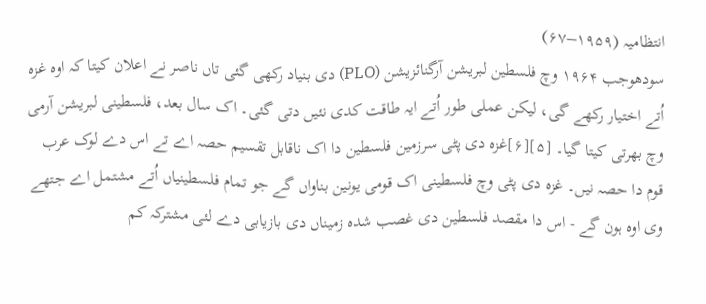انتظامیہ (۱۹۵۹–۶۷)
سودھوجب ۱۹۶۴ وچ فلسطین لبریشن آرگنائزیشن (PLO) دی بنیاد رکھی گئی تاں ناصر نے اعلان کيتا کہ اوہ غزہ اُتے اختیار رکھے گی، لیکن عملی طور اُتے ایہ طاقت کدی نئيں دتی گئی۔ اک سال بعد، فلسطینی لبریشن آرمی وچ بھرتی کيتا گیا۔ [۵][۶]غزہ دی پٹی سرزمین فلسطین دا اک ناقابل تقسیم حصہ اے تے اس دے لوک عرب قوم دا حصہ نيں۔ غزہ دی پٹی وچ فلسطینی اک قومی یونین بناواں گے جو تمام فلسطینیاں اُتے مشتمل اے جتھے وی اوہ ہون گے - اس دا مقصد فلسطین دی غصب شدہ زمیناں دی بازیابی دے لئی مشترکہ کم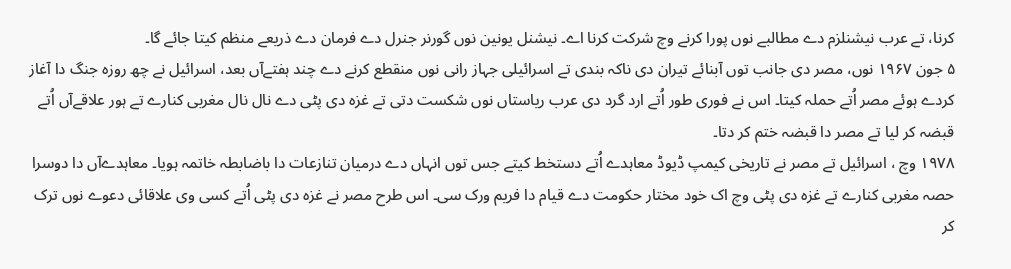کرنا، تے عرب نیشنلزم دے مطالبے نوں پورا کرنے وچ شرکت کرنا اے۔ نیشنل یونین نوں گورنر جنرل دے فرمان دے ذریعے منظم کيتا جائے گا۔
۵ جون ۱۹۶۷ نوں، مصر دی جانب توں آبنائے تیران دی ناکہ بندی تے اسرائیلی جہاز رانی نوں منقطع کرنے دے چند ہفتےآں بعد، اسرائیل نے چھ روزہ جنگ دا آغاز کردے ہوئے مصر اُتے حملہ کيتا۔ اس نے فوری طور اُتے ارد گرد دی عرب ریاستاں نوں شکست دتی تے غزہ دی پٹی دے نال نال مغربی کنارے تے ہور علاقےآں اُتے قبضہ کر ليا تے مصر دا قبضہ ختم کر دتا۔
۱۹۷۸ وچ ، اسرائیل تے مصر نے تاریخی کیمپ ڈیوڈ معاہدے اُتے دستخط کيتے جس توں انہاں دے درمیان تنازعات دا باضابطہ خاتمہ ہويا۔ معاہدےآں دا دوسرا حصہ مغربی کنارے تے غزہ دی پٹی وچ اک خود مختار حکومت دے قیام دا فریم ورک سی۔ اس طرح مصر نے غزہ دی پٹی اُتے کسی وی علاقائی دعوے نوں ترک کر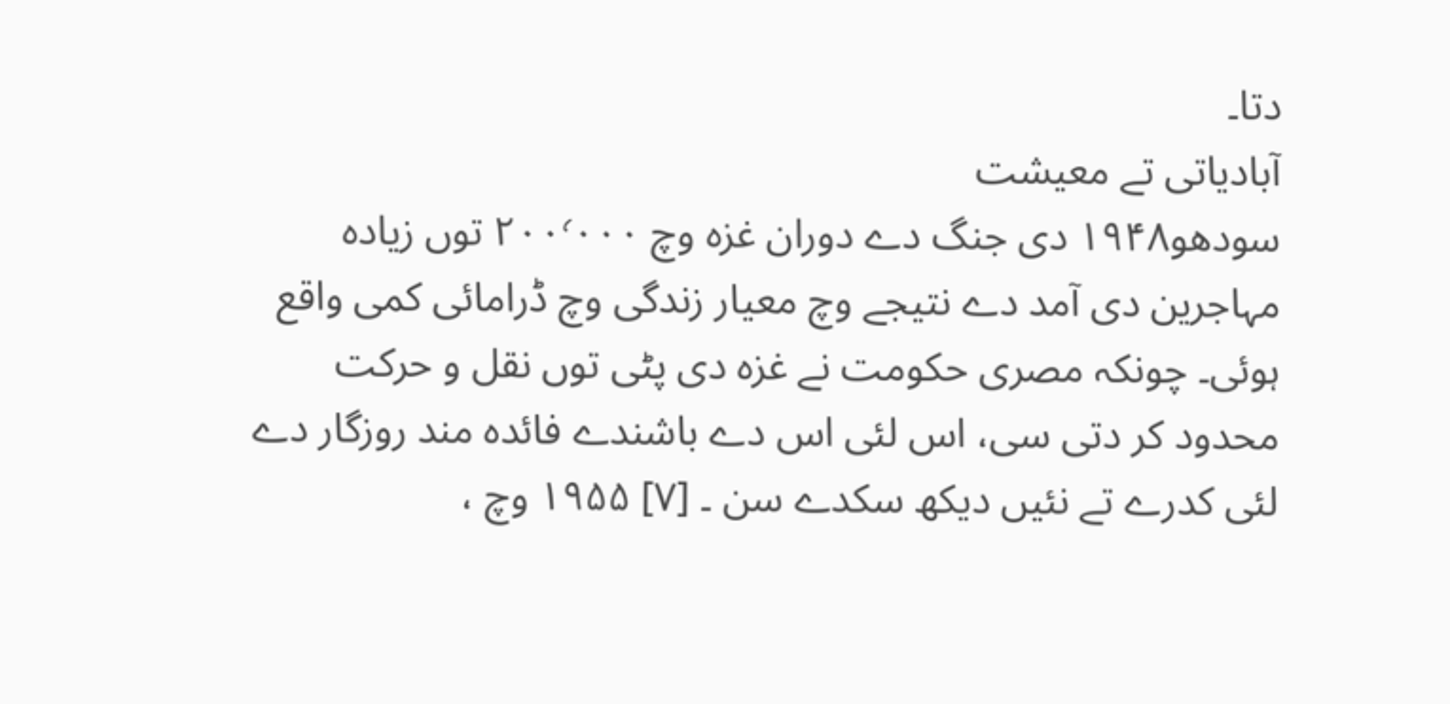دتا۔
آبادیاتی تے معیشت
سودھو۱۹۴۸ دی جنگ دے دوران غزہ وچ ۲۰۰٬۰۰۰ توں زیادہ مہاجرین دی آمد دے نتیجے وچ معیار زندگی وچ ڈرامائی کمی واقع ہوئی۔ چونکہ مصری حکومت نے غزہ دی پٹی توں نقل و حرکت محدود کر دتی سی، اس لئی اس دے باشندے فائدہ مند روزگار دے لئی کدرے تے نئيں دیکھ سکدے سن ۔ [۷] ۱۹۵۵ وچ ،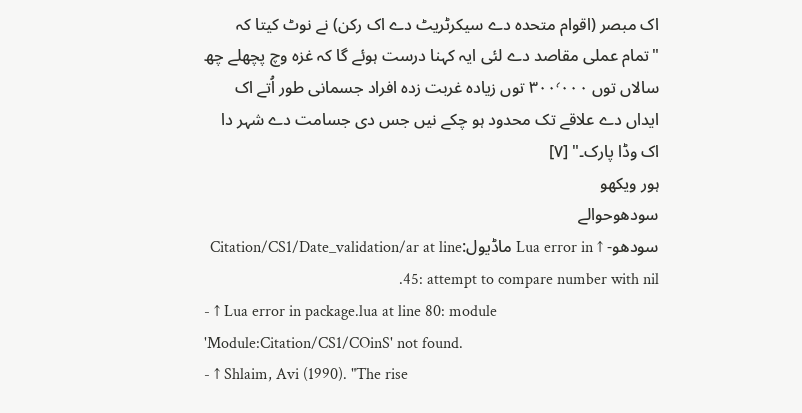اک مبصر (اقوام متحدہ دے سیکرٹریٹ دے اک رکن) نے نوٹ کيتا کہ "تمام عملی مقاصد دے لئی ایہ کہنا درست ہوئے گا کہ غزہ وچ پچھلے چھ سالاں توں ۳۰۰٬۰۰۰ توں زیادہ غربت زدہ افراد جسمانی طور اُتے اک ایداں دے علاقے تک محدود ہو چکے نيں جس دی جسامت دے شہر دا اک وڈا پارک۔" [۷]
ہور ویکھو
سودھوحوالے
سودھو- ↑ Lua error in ماڈیول:Citation/CS1/Date_validation/ar at line 45: attempt to compare number with nil.
- ↑ Lua error in package.lua at line 80: module 'Module:Citation/CS1/COinS' not found.
- ↑ Shlaim, Avi (1990). "The rise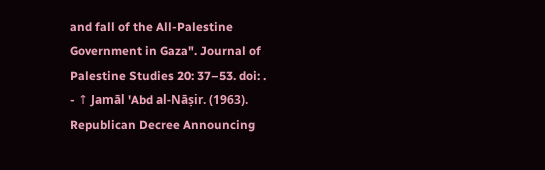and fall of the All-Palestine Government in Gaza". Journal of Palestine Studies 20: 37–53. doi: .
- ↑ Jamāl 'Abd al-Nāṣir. (1963). Republican Decree Announcing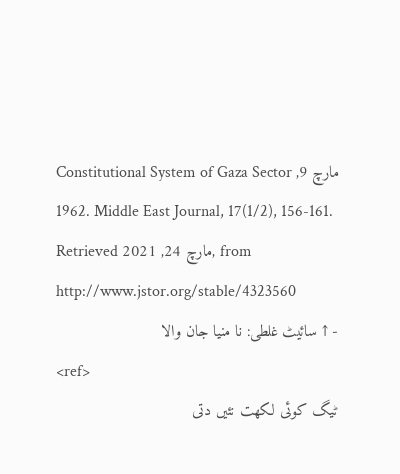Constitutional System of Gaza Sector مارچ 9, 1962. Middle East Journal, 17(1/2), 156-161. Retrieved مارچ 24, 2021, from http://www.jstor.org/stable/4323560
- ↑ سائیٹ غلطی: نا منیا جان والا
<ref>
ٹیگ کوئی لکھت نئیں دتی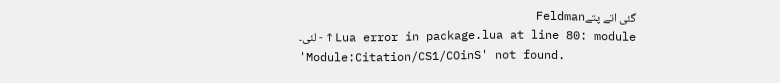گئی اتے پتےFeldman
لئی۔ - ↑ Lua error in package.lua at line 80: module 'Module:Citation/CS1/COinS' not found.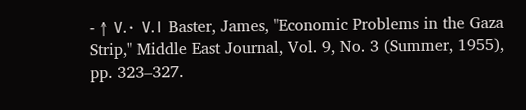- ↑ ۷.۰ ۷.۱ Baster, James, "Economic Problems in the Gaza Strip," Middle East Journal, Vol. 9, No. 3 (Summer, 1955), pp. 323–327.